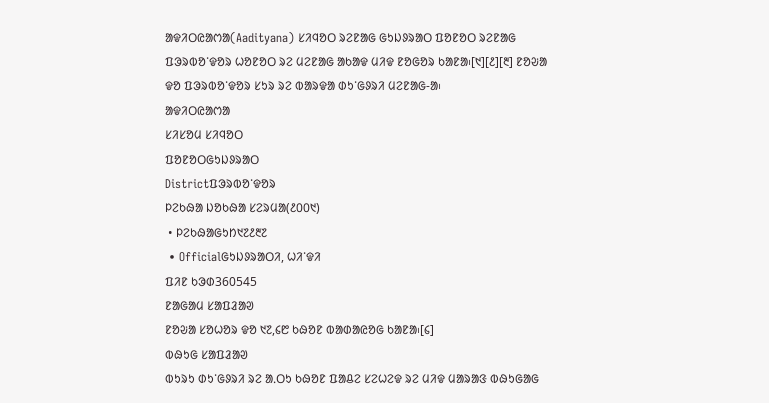ᱟᱫᱤᱛᱭᱟᱬᱟ(Aadityana) ᱥᱤᱧᱚᱛ ᱨᱮᱱᱟᱜ ᱜᱩᱡᱽᱨᱟᱛ ᱯᱚᱱᱚᱛ ᱨᱮᱱᱟᱜ ᱯᱳᱨᱵᱚᱸᱫᱚᱨ ᱦᱚᱱᱚᱛ ᱨᱮ ᱢᱮᱱᱟᱜ ᱟᱠᱟᱫ ᱢᱤᱫ ᱱᱚᱜᱚᱨ ᱠᱟᱱᱟ᱾[᱑][᱒][᱓] ᱱᱚᱶᱟ ᱫᱚ ᱯᱳᱨᱵᱚᱸᱫᱚᱨ ᱥᱩᱨ ᱨᱮ ᱵᱟᱨᱫᱟ ᱰᱩᱸᱜᱽᱨᱤ ᱢᱮᱱᱟᱜ-ᱟ᱾
ᱟᱫᱤᱛᱭᱟᱬᱟ
ᱥᱤᱥᱚᱢ ᱥᱤᱧᱚᱛ
ᱯᱚᱱᱚᱛᱜᱩᱡᱽᱨᱟᱛ
Districtᱯᱳᱨᱵᱚᱸᱫᱚᱨ
ᱞᱮᱠᱷᱟ ᱡᱚᱠᱷᱟ ᱥᱮᱨᱢᱟ(᱒᱐᱐᱑)
 • ᱞᱮᱠᱷᱟᱜᱩᱴ᱑᱗᱒᱓᱗
 • Officialᱜᱩᱡᱽᱨᱟᱛᱤ, ᱦᱤᱸᱫᱤ
ᱯᱤᱱ ᱠᱳᱰ360545
ᱱᱟᱜᱟᱢ ᱥᱟᱯᱲᱟᱣ
ᱱᱚᱶᱟ ᱥᱚᱦᱚᱨ ᱫᱚ ᱑᱗,᱔᱘ ᱠᱷᱚᱱ ᱵᱟᱰᱟᱭᱚᱜ ᱠᱟᱱᱟ᱾[᱔]
ᱵᱷᱩᱜ ᱥᱟᱯᱲᱟᱣ
ᱵᱩᱨᱩ ᱰᱩᱸᱜᱽᱨᱤ ᱨᱮ ᱟᱹᱛᱩ ᱠᱷᱚᱱ ᱯᱟᱪᱮ ᱥᱮᱦᱮᱫ ᱨᱮ ᱢᱤᱫ ᱢᱟᱨᱟᱝ ᱵᱷᱩᱜᱟᱜ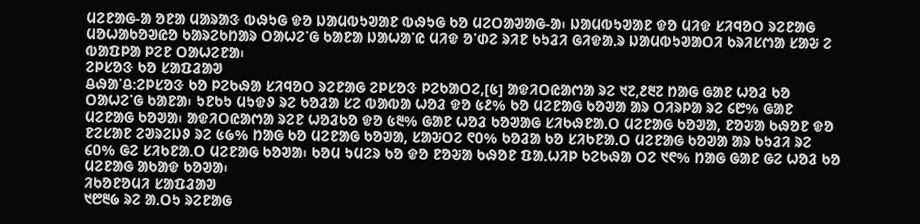ᱢᱮᱱᱟᱜ-ᱟ ᱚᱱᱟ ᱢᱟᱨᱟᱝ ᱵᱷᱩᱜ ᱫᱚ ᱡᱟᱢᱵᱩᱣᱟᱱ ᱵᱷᱩᱜ ᱠᱚ ᱢᱮᱛᱟᱣᱟᱜ-ᱟ᱾ ᱡᱟᱢᱵᱩᱣᱟᱱ ᱫᱚ ᱢᱤᱫ ᱥᱤᱧᱚᱛ ᱨᱮᱱᱟᱜ ᱢᱚᱦᱟᱠᱚᱣᱭᱚ ᱠᱟᱨᱮᱠᱴᱟᱨ ᱛᱟᱦᱮᱸᱜ ᱠᱟᱱᱟ ᱡᱟᱦᱟᱸᱭ ᱢᱤᱫ ᱚᱸᱰᱮ ᱨᱤᱱ ᱠᱩᱲᱤ ᱜᱤᱫᱟᱹᱨ ᱡᱟᱢᱵᱩᱣᱟᱛᱤ ᱠᱨᱤᱥᱬᱟ ᱥᱟᱶ ᱮ ᱵᱟᱯᱞᱟ ᱞᱮᱱ ᱛᱟᱦᱮᱱᱟ᱾
ᱮᱞᱥᱚᱝ ᱠᱚ ᱥᱟᱯᱲᱟᱣ
ᱪᱷᱟᱸᱪ:ᱮᱞᱥᱚᱝ ᱠᱚ ᱞᱮᱠᱷᱟ ᱥᱤᱧᱚᱛ ᱨᱮᱱᱟᱜ ᱮᱞᱥᱚᱝ ᱞᱮᱠᱟᱛᱮ,[᱕] ᱟᱫᱤᱛᱭᱟᱬᱟ ᱨᱮ ᱑᱗,᱒᱓᱗ ᱴᱟᱜ ᱜᱟᱱ ᱦᱚᱲ ᱠᱚ ᱛᱟᱦᱮᱸᱜ ᱠᱟᱱᱟ᱾ ᱩᱱᱠᱩ ᱢᱩᱫᱽ ᱨᱮ ᱠᱚᱲᱟ ᱥᱮ ᱵᱟᱵᱟ ᱦᱚᱲ ᱫᱚ ᱕᱒% ᱠᱚ ᱢᱮᱱᱟᱜ ᱠᱚᱣᱟ ᱟᱨ ᱛᱤᱨᱞᱟ ᱨᱮ ᱔᱘% ᱜᱟᱱ ᱢᱮᱱᱟᱜ ᱠᱚᱣᱟ᱾ ᱟᱫᱤᱛᱭᱟᱬᱟ ᱨᱮᱱ ᱦᱚᱲᱠᱚ ᱫᱚ ᱕᱓% ᱜᱟᱱ ᱦᱚᱲ ᱠᱚᱣᱟᱜ ᱥᱤᱠᱷᱱᱟᱹᱛ ᱢᱮᱱᱟᱜ ᱠᱚᱣᱟ, ᱱᱚᱶᱟ ᱠᱷᱚᱱ ᱫᱚ ᱱᱮᱥᱟᱱ ᱮᱣᱨᱮᱡᱽ ᱨᱮ ᱕᱙% ᱴᱟᱜ ᱠᱚ ᱢᱮᱱᱟᱜ ᱠᱚᱣᱟ, ᱥᱟᱶᱛᱮ ᱖᱐% ᱠᱚᱲᱟ ᱠᱚ ᱥᱤᱠᱱᱟᱹᱛ ᱢᱮᱱᱟᱜ ᱠᱚᱣᱟ ᱟᱨ ᱠᱩᱲᱤ ᱨᱮ ᱔᱐% ᱜᱮ ᱥᱤᱠᱱᱟᱹᱛ ᱢᱮᱱᱟᱜ ᱠᱚᱣᱟ᱾ ᱠᱚᱢ ᱩᱢᱮᱨ ᱠᱚ ᱫᱚ ᱱᱚᱶᱟ ᱠᱷᱚᱱ ᱯᱟᱹᱦᱤᱞ ᱠᱮᱠᱷᱟ ᱛᱮ ᱑᱖% ᱴᱟᱜ ᱜᱟᱱ ᱜᱮ ᱦᱚᱲ ᱠᱚ ᱢᱮᱱᱟᱜ ᱟᱠᱟᱫ ᱠᱚᱣᱟ᱾
ᱤᱠᱚᱱᱚᱢᱤ ᱥᱟᱯᱲᱟᱣ
᱑᱘᱓᱙ ᱨᱮ ᱟᱹᱛᱩ ᱨᱮᱱᱟᱜ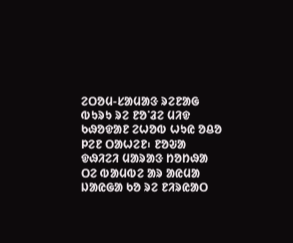ᱮᱛᱚᱢ-ᱥᱟᱢᱟᱝ ᱨᱮᱱᱟᱜ ᱵᱩᱨᱩ ᱨᱮ ᱱᱚᱸᱲᱮ ᱢᱤᱫ ᱠᱷᱚᱫᱟᱱ ᱮᱦᱚᱵ ᱦᱩᱭ ᱚᱪᱚ ᱞᱮᱱ ᱛᱟᱦᱮᱱ᱾ ᱱᱚᱶᱟ ᱫᱷᱤᱮᱤ ᱢᱟᱨᱟᱝ ᱴᱚᱴᱷᱟ ᱛᱮ ᱵᱟᱢᱵᱮ ᱟᱨ ᱟᱭᱢᱟ ᱡᱟᱭᱜᱟ ᱠᱚ ᱨᱮ ᱱᱤᱨᱭᱟᱛ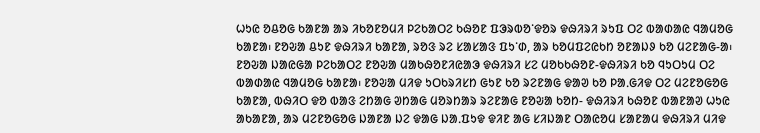ᱦᱩᱭ ᱚᱪᱚᱜ ᱠᱟᱱᱟ ᱟᱨ ᱤᱠᱚᱱᱚᱢᱤ ᱞᱮᱠᱟᱛᱮ ᱠᱷᱚᱱ ᱯᱳᱨᱵᱚᱸᱫᱚᱨ ᱫᱷᱤᱨᱤ ᱨᱩᱯ ᱛᱮ ᱵᱟᱰᱟᱭ ᱧᱟᱢᱚᱜ ᱠᱟᱱᱟ᱾ ᱱᱚᱶᱟ ᱪᱩᱱ ᱫᱷᱤᱨᱤ ᱠᱟᱱᱟ, ᱨᱚᱝ ᱨᱮ ᱥᱟᱥᱟᱝ ᱯᱩᱸᱰ, ᱟᱨ ᱠᱚᱢᱯᱮᱭᱠᱴ ᱚᱱᱟᱡᱽ ᱠᱚ ᱢᱮᱱᱟᱜ-ᱟ᱾ ᱱᱚᱶᱟ ᱡᱟᱭᱜᱟ ᱞᱮᱠᱟᱛᱮ ᱱᱚᱶᱟ ᱢᱟᱠᱷᱚᱱᱤᱭᱟᱳ ᱫᱷᱤᱨᱤ ᱥᱮ ᱢᱚᱠᱠᱷᱚᱱ-ᱫᱷᱤᱨᱤ ᱠᱚ ᱧᱩᱛᱩᱢ ᱛᱮ ᱵᱟᱰᱟᱭ ᱧᱟᱢᱚᱜ ᱠᱟᱱᱟ᱾ ᱱᱚᱶᱟ ᱢᱤᱫ ᱩᱛᱠᱨᱤᱥᱴ ᱜᱩᱱ ᱠᱚ ᱨᱮᱱᱟᱜ ᱫᱟᱣ ᱠᱚ ᱞᱟᱹᱜᱤᱫ ᱛᱮ ᱢᱮᱱᱚᱜᱚᱜ ᱠᱟᱱᱟ, ᱵᱷᱤᱛ ᱫᱚ ᱵᱟᱝ ᱮᱴᱟᱜ ᱣᱴᱟᱜ ᱢᱚᱨᱴᱟᱨ ᱨᱮᱱᱟᱜ ᱱᱚᱶᱟ ᱠᱚᱴ- ᱫᱷᱤᱨᱤ ᱠᱷᱚᱱ ᱵᱟᱱᱟᱣ ᱦᱩᱭ ᱟᱠᱟᱱᱟ, ᱟᱨ ᱢᱮᱱᱚᱜᱚᱜ ᱡᱟᱱᱟ ᱡᱮ ᱫᱟᱜ ᱡᱟᱹᱯᱩᱫ ᱫᱤᱱ ᱟᱜ ᱥᱤᱡᱟᱱ ᱛᱟᱭᱚᱢ ᱥᱟᱱᱟᱢ ᱫᱷᱤᱨᱤ ᱢᱤᱫ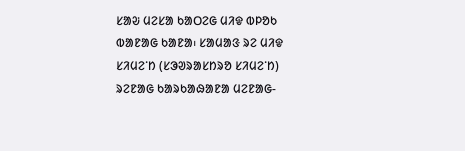ᱥᱟᱶ ᱢᱮᱥᱟ ᱠᱟᱛᱮᱜ ᱢᱤᱫ ᱵᱞᱚᱠ ᱵᱟᱱᱟᱜ ᱠᱟᱱᱟ᱾ ᱥᱟᱢᱟᱝ ᱨᱮ ᱢᱤᱫ ᱥᱤᱢᱮᱸᱴ (ᱥᱳᱣᱨᱟᱥᱴᱨᱚ ᱥᱤᱢᱮᱸᱴ) ᱨᱮᱱᱟᱜ ᱠᱟᱨᱠᱟᱷᱟᱱᱟ ᱢᱮᱱᱟᱜ-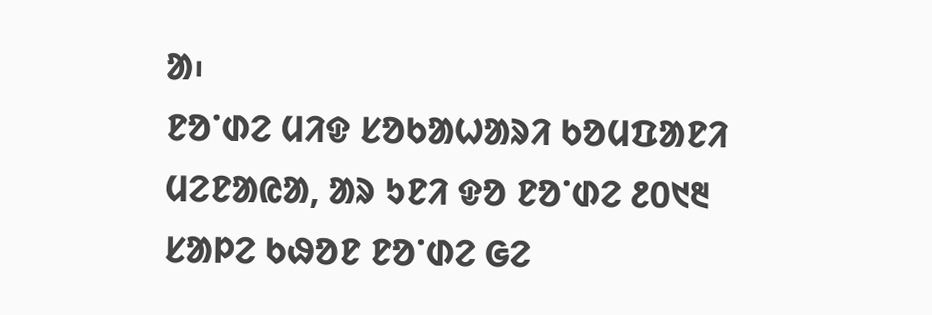ᱟ᱾
ᱱᱚᱸᱰᱮ ᱢᱤᱫ ᱥᱚᱠᱟᱦᱟᱨᱤ ᱠᱚᱢᱯᱟᱱᱤ ᱢᱮᱱᱟᱭᱟ, ᱟᱨ ᱩᱱᱤ ᱫᱚ ᱱᱚᱸᱰᱮ ᱒᱐᱑᱓ ᱥᱟᱞᱮ ᱠᱷᱚᱱ ᱱᱚᱸᱰᱮ ᱜᱮ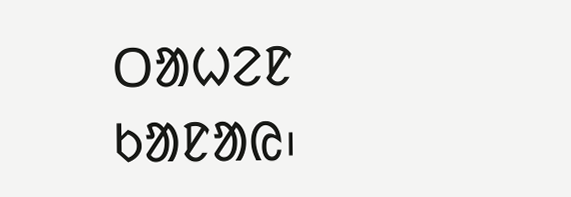ᱛᱟᱦᱮᱱ ᱠᱟᱱᱟᱭ᱾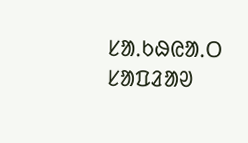ᱥᱟᱹᱠᱷᱭᱟᱹᱛ ᱥᱟᱯᱲᱟᱣ